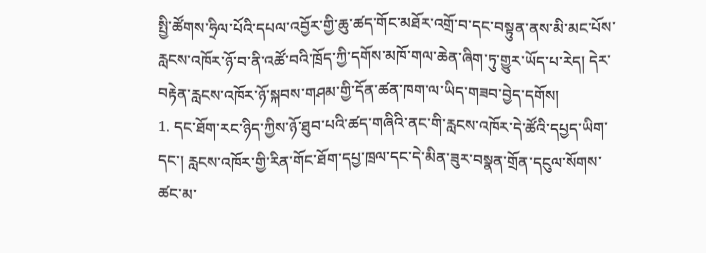སྤྱི་ཚོགས་ཧྲིལ་པོའི་དཔལ་འབྱོར་གྱི་ཆུ་ཚད་གོང་མཐོར་འགྲོ་བ་དང་བསྟུན་ནས་མི་མང་པོས་རླངས་འཁོར་ཉོ་བ་ནི་འཚོ་བའི་ཁྲོད་ཀྱི་དགོས་མཁོ་གལ་ཆེན་ཞིག་ཏུ་གྱུར་ཡོད་པ་རེད། དེར་བརྟེན་རླངས་འཁོར་ཉོ་སྐབས་གཤམ་གྱི་དོན་ཚན་ཁག་ལ་ཡིད་གཟབ་བྱེད་དགོས།
1. དང་ཐོག་རང་ཉིད་ཀྱིས་ཉོ་ཐུབ་པའི་ཚད་གཞིའི་ནང་གི་རླངས་འཁོར་དེ་ཚོའི་དཔྱད་ཡིག་དང་། རླངས་འཁོར་གྱི་རིན་གོང་ཐོག་དཔྱ་ཁྲལ་དང་དེ་མིན་ཟུར་བསྣན་གྲོན་དངུལ་སོགས་ཚང་མ་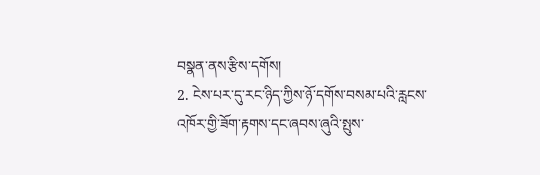བསྣན་ནས་རྩིས་དགོས།
2. ངེས་པར་དུ་རང་ཉིད་ཀྱིས་ཉོ་དགོས་བསམ་པའི་རླངས་འཁོར་གྱི་ཟོག་རྟགས་དང་ཞབས་ཞུའི་སྤུས་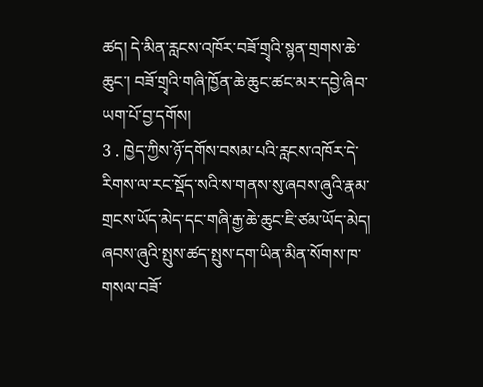ཚད། དེ་མིན་རླངས་འཁོར་བཟོ་གྲྭའི་སྙན་གྲགས་ཆེ་ཆུང་། བཟོ་གྲྭའི་གཞི་ཁྱོན་ཆེ་ཆུང་ཚང་མར་དབྱེ་ཞིབ་ཡག་པོ་བྱ་དགོས།
3 . ཁྱེད་ཀྱིས་ཉོ་དགོས་བསམ་པའི་རླངས་འཁོར་དེ་རིགས་ལ་རང་སྡོད་སའི་ས་གནས་སུ་ཞབས་ཞུའི་རྣམ་གྲངས་ཡོད་མེད་དང་གཞི་རྒྱ་ཆེ་ཆུང་ཇི་ཙམ་ཡོད་མེད། ཞབས་ཞུའི་སྤུས་ཚད་སྤུས་དག་ཡིན་མིན་སོགས་ཁ་གསལ་བཟོ་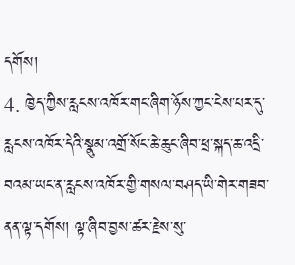དགོས།
4. ཁྱེད་ཀྱིས་རླངས་འཁོར་གང་ཞིག་ཉོས་ཀྱང་ངེས་པར་དུ་རླངས་འཁོར་དེའི་སྣུམ་འགྲོ་སོང་ཆེ་ཆུང་ཞིབ་ཕྲ་སྐད་ཆ་འདྲི་བའམ་ཡང་ན་རླངས་འཁོར་གྱི་གསལ་བཤད་ཡི་གེར་གཟབ་ནན་ལྟ་དགོས། ལྟ་ཞིབ་བྱས་ཚར་རྗེས་སུ་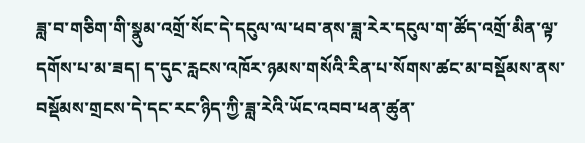ཟླ་བ་གཅིག་གི་སྣུམ་འགྲོ་སོང་དེ་དངུལ་ལ་ཕབ་ནས་ཟླ་རེར་དངུལ་ག་ཚོད་འགྲོ་མིན་ལྟ་དགོས་པ་མ་ཟད། ད་དུང་རླངས་འཁོར་ཉམས་གསོའི་རིན་པ་སོགས་ཚང་མ་བསྡོམས་ནས་བསྡོམས་གྲངས་དེ་དང་རང་ཉིད་ཀྱི་ཟླ་རེའི་ཡོང་འབབ་ཕན་ཚུན་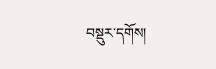བསྡུར་དགོས།